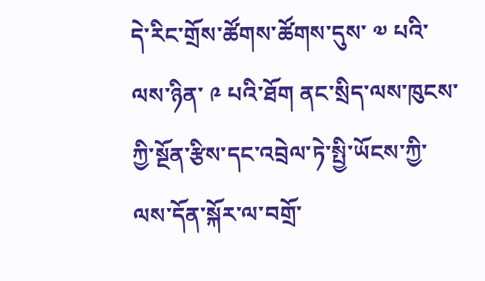དེ་རིང་གྲོས་ཚོགས་ཚོགས་དུས་ ༧ པའི་ལས་ཉིན་ ༩ པའི་ཐོག ནང་སྲིད་ལས་ཁུངས་ཀྱི་སྔོན་རྩིས་དང་འབྲེལ་ཏེ་སྤྱི་ཡོངས་ཀྱི་ལས་དོན་སྐོར་ལ་བགྲོ་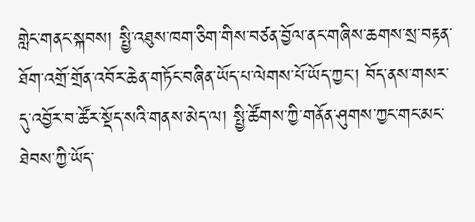གླེང་གནང་སྐབས། སྤྱི་འཐུས་ཁག་ཅིག་གིས་བཙན་བྱོལ་ནང་གཞིས་ཆགས་སྲ་བརྟན་ཐོག་འགྲོ་གྲོན་འབོར་ཆེན་གཏོང་བཞིན་ཡོད་པ་ལེགས་པོ་ཡོད་ཀྱང་། བོད་ནས་གསར་དུ་འབྱོར་བ་ཚོར་སྡོད་སའི་གནས་མེད་ལ། སྤྱི་ཚོགས་ཀྱི་གནོན་ཤུགས་ཀྱང་གང་མང་ཐེབས་ཀྱི་ཡོད་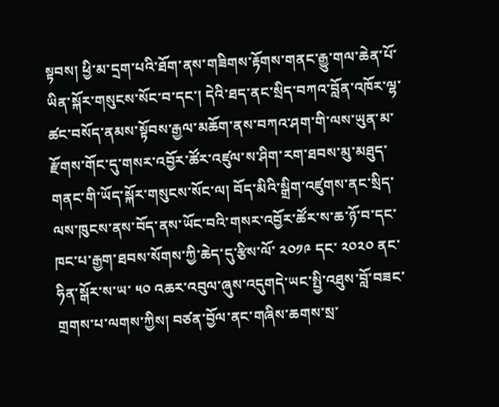སྟབས། ཕྱི་མ་དྲག་པའི་ཐོག་ནས་གཟིགས་རྟོགས་གནང་རྒྱུ་གལ་ཆེན་པོ་ཡིན་སྐོར་གསུངས་སོང་བ་དང་། དེའི་ཐད་ནང་སྲིད་བཀའ་བློན་འཁོར་ལྷ་ཚང་བསོད་ནམས་སྟོབས་རྒྱལ་མཆོག་ནས་བཀའ་ཤག་གི་ལས་ཡུན་མ་རྫོགས་གོང་དུ་གསར་འབྱོར་ཚོར་འཛུལ་ས་ཤིག་རག་ཐབས་མུ་མཐུད་གནང་གི་ཡོད་སྐོར་གསུངས་སོང་ལ། བོད་མིའི་སྒྲིག་འཛུགས་ནང་སྲིད་ལས་ཁུངས་ནས་བོད་ནས་ཡོང་བའི་གསར་འབྱོར་ཚོར་ས་ཆ་ཉོ་བ་དང་ཁང་པ་རྒྱག་ཐབས་སོགས་ཀྱི་ཆེད་དུ་རྩིས་ལོ་ ༢༠༡༩ དང་ ༢༠༢༠ ནང་ཧིན་སྒོར་ས་ཡ་ ༥༠ འཆར་འབུལ་ཞུས་འདུགདེ་ཡང་སྤྱི་འཐུས་བློ་བཟང་གྲགས་པ་ལགས་ཀྱིས། བཙན་བྱོལ་ནང་གཞིས་ཆགས་སྲ་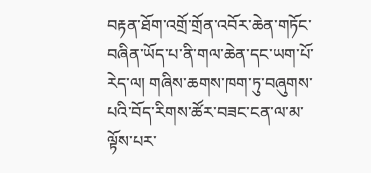བརྟན་ཐོག་འགྲོ་གྲོན་འབོར་ཆེན་གཏོང་བཞིན་ཡོད་པ་ནི་གལ་ཆེན་དང་ཡག་པོ་རེད་ལ། གཞིས་ཆགས་ཁག་ཏུ་བཞུགས་པའི་བོད་རིགས་ཚོར་བཟང་ངན་ལ་མ་ལྟོས་པར་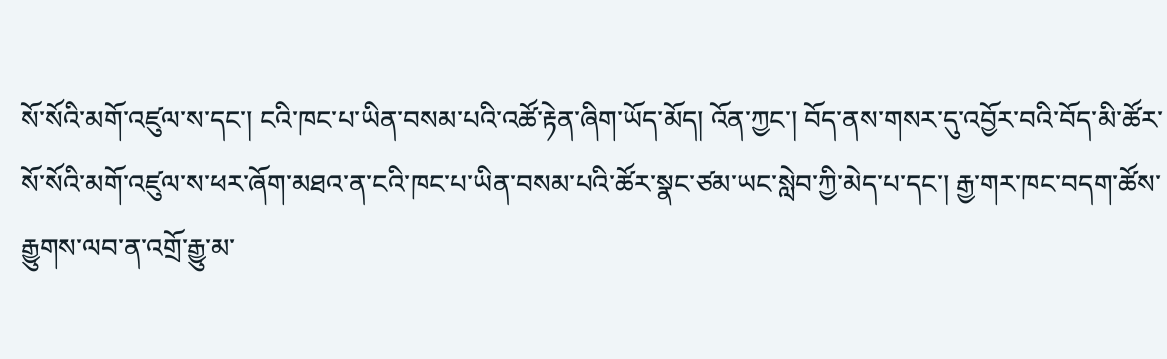སོ་སོའི་མགོ་འཛུལ་ས་དང་། ངའི་ཁང་པ་ཡིན་བསམ་པའི་འཚོ་རྟེན་ཞིག་ཡོད་མོད། འོན་ཀྱང་། བོད་ནས་གསར་དུ་འབྱོར་བའི་བོད་མི་ཚོར་སོ་སོའི་མགོ་འཛུལ་ས་ཕར་ཞོག་མཐའ་ན་ངའི་ཁང་པ་ཡིན་བསམ་པའི་ཚོར་སྣང་ཙམ་ཡང་སླེབ་ཀྱི་མེད་པ་དང་། རྒྱ་གར་ཁང་བདག་ཚོས་རྒྱུགས་ལབ་ན་འགྲོ་རྒྱུ་མ་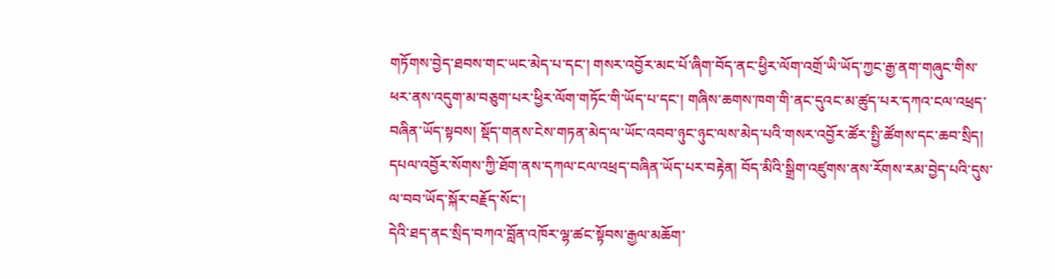གཏོགས་བྱེད་ཐབས་གང་ཡང་མེད་པ་དང་། གསར་འབྱོར་མང་པོ་ཞིག་བོད་ནང་ཕྱིར་ལོག་འགྲོ་ཡི་ཡོད་ཀྱང་རྒྱ་ནག་གཞུང་གིས་ཕར་ནས་འདུག་མ་བཅུག་པར་ཕྱིར་ལོག་གཏོང་གི་ཡོད་པ་དང་། གཞིས་ཆགས་ཁག་གི་ནང་དུའང་མ་ཚུད་པར་དཀའ་ངལ་འཕྲད་བཞིན་ཡོད་སྟབས། སྡོད་གནས་ངེས་གཏན་མེད་ལ་ཡོང་འབབ་ཉུང་ཉུང་ལས་མེད་པའི་གསར་འབྱོར་ཚོར་སྤྱི་ཚོགས་དང་ཆབ་སྲིད། དཔལ་འབྱོར་སོགས་ཀྱི་ཐོག་ནས་དཀལ་ངལ་འཕྲད་བཞིན་ཡོད་པར་བརྟེན། བོད་མིའི་སྒྲིག་འཛུགས་ནས་རོགས་རམ་བྱེད་པའི་དུས་ལ་བབ་ཡོད་སྐོར་བརྗོད་སོང་།
དེའི་ཐད་ནང་སྲིད་བཀའ་བློན་འཁོར་ལྷ་ཚང་སྟོབས་རྒྱལ་མཆོག་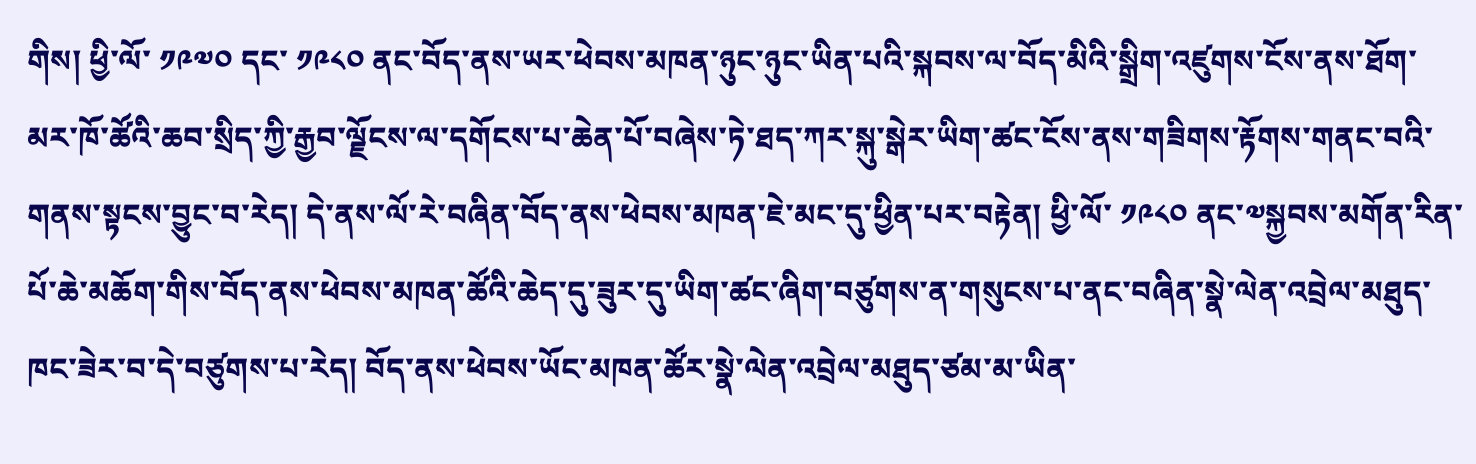གིས། ཕྱི་ལོ་ ༡༩༧༠ དང་ ༡༩༨༠ ནང་བོད་ནས་ཡར་ཕེབས་མཁན་ཉུང་ཉུང་ཡིན་པའི་སྐབས་ལ་བོད་མིའི་སྒྲིག་འཛུགས་ངོས་ནས་ཐོག་མར་ཁོ་ཚོའི་ཆབ་སྲིད་ཀྱི་རྒྱབ་ལྗོངས་ལ་དགོངས་པ་ཆེན་པོ་བཞེས་ཏེ་ཐད་ཀར་སྐུ་སྒེར་ཡིག་ཚང་ངོས་ནས་གཟིགས་རྟོགས་གནང་བའི་གནས་སྟངས་བྱུང་བ་རེད། དེ་ནས་ལོ་རེ་བཞིན་བོད་ནས་ཕེབས་མཁན་ཇེ་མང་དུ་ཕྱིན་པར་བརྟེན། ཕྱི་ལོ་ ༡༩༨༠ ནང་༧སྐྱབས་མགོན་རིན་པོ་ཆེ་མཆོག་གིས་བོད་ནས་ཕེབས་མཁན་ཚོའི་ཆེད་དུ་ཟུར་དུ་ཡིག་ཚང་ཞིག་བཙུགས་ན་གསུངས་པ་ནང་བཞིན་སྣེ་ལེན་འབྲེལ་མཐུད་ཁང་ཟེར་བ་དེ་བཙུགས་པ་རེད། བོད་ནས་ཕེབས་ཡོང་མཁན་ཚོར་སྣེ་ལེན་འབྲེལ་མཐུད་ཙམ་མ་ཡིན་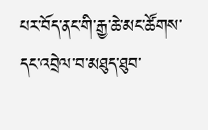པར་བོད་ནང་གི་རྒྱ་ཆེ་མང་ཚོགས་དང་འབྲེལ་བ་མཐུད་ཐུབ་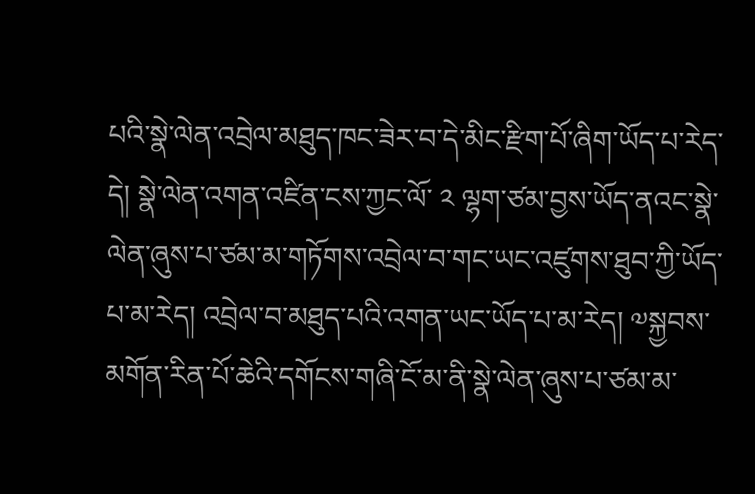པའི་སྣེ་ལེན་འབྲེལ་མཐུད་ཁང་ཟེར་བ་དེ་མིང་རྫིག་པོ་ཞིག་ཡོད་པ་རེད་དེ། སྣེ་ལེན་འགན་འཛིན་ངས་ཀྱང་ལོ་ ༢ ལྷག་ཙམ་བྱས་ཡོད་ནའང་སྣེ་ལེན་ཞུས་པ་ཙམ་མ་གཏོགས་འབྲེལ་བ་གང་ཡང་འཛུགས་ཐུབ་ཀྱི་ཡོད་པ་མ་རེད། འབྲེལ་བ་མཐུད་པའི་འགན་ཡང་ཡོད་པ་མ་རེད། ༧སྐྱབས་མགོན་རིན་པོ་ཆེའི་དགོངས་གཞི་ངོ་མ་ནི་སྣེ་ལེན་ཞུས་པ་ཙམ་མ་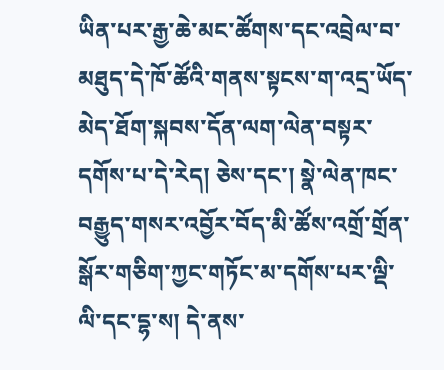ཡིན་པར་རྒྱ་ཆེ་མང་ཚོགས་དང་འབྲེལ་བ་མཐུད་དེ་ཁོ་ཚོའི་གནས་སྟངས་ག་འདྲ་ཡོད་མེད་ཐོག་སྐབས་དོན་ལག་ལེན་བསྟར་དགོས་པ་དེ་རེད། ཅེས་དང་། སྣེ་ལེན་ཁང་བརྒྱུད་གསར་འབྱོར་བོད་མི་ཚོས་འགྲོ་གྲོན་སྒོར་གཅིག་ཀྱང་གཏོང་མ་དགོས་པར་ལྡི་ལི་དང་དྷ་ས། དེ་ནས་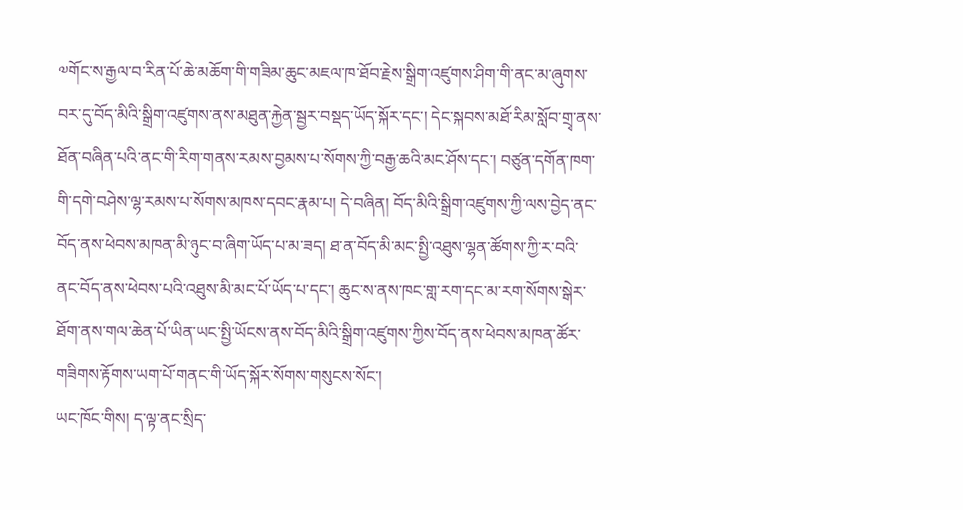༧གོང་ས་རྒྱལ་བ་རིན་པོ་ཆེ་མཆོག་གི་གཟིམ་ཆུང་མཇལ་ཁ་ཐོབ་རྗེས་སྒྲིག་འཛུགས་ཤིག་གི་ནང་མ་ཞུགས་བར་དུ་བོད་མིའི་སྒྲིག་འཛུགས་ནས་མཐུན་རྐྱེན་སྦྱར་བསྡད་ཡོད་སྐོར་དང་། དེང་སྐབས་མཐོ་རིམ་སློབ་གྲྭ་ནས་ཐོན་བཞིན་པའི་ནང་གི་རིག་གནས་རམས་བྱམས་པ་སོགས་ཀྱི་བརྒྱ་ཆའི་མང་ཤོས་དང་། བཙུན་དགོན་ཁག་གི་དགེ་བཤེས་ལྷ་རམས་པ་སོགས་མཁས་དབང་རྣམ་པ། དེ་བཞིན། བོད་མིའི་སྒྲིག་འཛུགས་ཀྱི་ལས་བྱེད་ནང་བོད་ནས་ཕེབས་མཁན་མི་ཉུང་བ་ཞིག་ཡོད་པ་མ་ཟད། ཐ་ན་བོད་མི་མང་སྤྱི་འཐུས་ལྷན་ཚོགས་ཀྱི་ར་བའི་ནང་བོད་ནས་ཕེབས་པའི་འཐུས་མི་མང་པོ་ཡོད་པ་དང་། ཆུང་ས་ནས་ཁང་གླ་རག་དང་མ་རག་སོགས་སྒེར་ཐོག་ནས་གལ་ཆེན་པོ་ཡིན་ཡང་སྤྱི་ཡོངས་ནས་བོད་མིའི་སྒྲིག་འཛུགས་ཀྱིས་བོད་ནས་ཕེབས་མཁན་ཚོར་གཟིགས་རྟོགས་ཡག་པོ་གནང་གི་ཡོད་སྐོར་སོགས་གསུངས་སོང་།
ཡང་ཁོང་གིས། ད་ལྟ་ནང་སྲིད་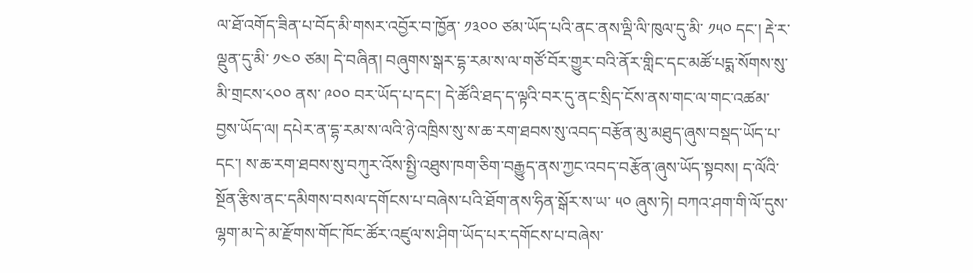ལ་ཐོ་འགོད་ཟིན་པ་བོད་མི་གསར་འབྱོར་བ་ཁྱོན་ ༡༣༠༠ ཙམ་ཡོད་པའི་ནང་ནས་ལྡི་ལི་ཁུལ་དུ་མི་ ༡༥༠ དང་། རྡེ་ར་ལྡུན་དུ་མི་ ༡༤༠ ཙམ། དེ་བཞིན། བཞུགས་སྒར་དྷ་རམ་ས་ལ་གཙོ་བོར་གྱུར་བའི་ནོར་གླིང་དང་མཚོ་པདྨ་སོགས་སུ་མི་གྲངས་༨༠༠ ནས་ ༩༠༠ བར་ཡོད་པ་དང་། དེ་ཚོའི་ཐད་ད་ལྟའི་བར་དུ་ནང་སྲིད་ངོས་ནས་གང་ལ་གང་འཚམ་བྱས་ཡོད་ལ། དཔེར་ན་དྷ་རམ་ས་ལའི་ཉེ་འཁྲིས་སུ་ས་ཆ་རག་ཐབས་སུ་འབད་བརྩོན་མུ་མཐུད་ཞུས་བསྡད་ཡོད་པ་དང་། ས་ཆ་རག་ཐབས་སུ་བཀུར་འོས་སྤྱི་འཐུས་ཁག་ཅིག་བརྒྱུད་ནས་ཀྱང་འབད་བརྩོན་ཞུས་ཡོད་སྟབས། ད་ལོའི་སྔོན་རྩིས་ནང་དམིགས་བསལ་དགོངས་པ་བཞེས་པའི་ཐོག་ནས་ཧིན་སྒོར་ས་ཡ་ ༥༠ ཞུས་ཏེ། བཀའ་ཤག་གི་ལོ་དུས་ལྷག་མ་དེ་མ་རྫོགས་གོང་ཁོང་ཚོར་འཛུལ་ས་ཤིག་ཡོད་པར་དགོངས་པ་བཞེས་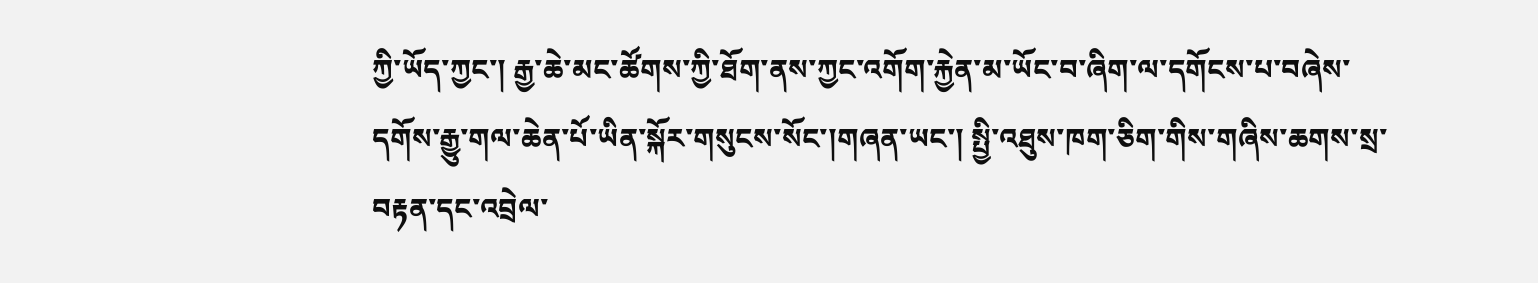ཀྱི་ཡོད་ཀྱང་། རྒྱ་ཆེ་མང་ཚོགས་ཀྱི་ཐོག་ནས་ཀྱང་འགོག་རྐྱེན་མ་ཡོང་བ་ཞིག་ལ་དགོངས་པ་བཞེས་དགོས་རྒྱུ་གལ་ཆེན་པོ་ཡིན་སྐོར་གསུངས་སོང་།གཞན་ཡང་། སྤྱི་འཐུས་ཁག་ཅིག་གིས་གཞིས་ཆགས་སྲ་བརྟན་དང་འབྲེལ་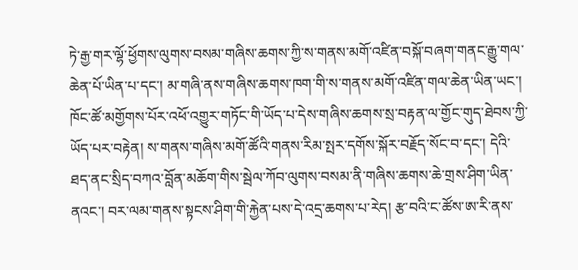ཏེ་རྒྱ་གར་ལྷོ་ཕྱོགས་ལུགས་བསམ་གཞིས་ཆགས་ཀྱི་ས་གནས་མགོ་འཛིན་བསྐོ་བཞག་གནང་རྒྱུ་གལ་ཆེན་པོ་ཡིན་པ་དང་། མ་གཞི་ནས་གཞིས་ཆགས་ཁག་གི་ས་གནས་མགོ་འཛིན་གལ་ཆེན་ཡིན་ཡང་། ཁོང་ཚོ་མགྱོགས་པོར་འཕོ་འགྱུར་གཏོང་གི་ཡོད་པ་དེས་གཞིས་ཆགས་སྲ་བརྟན་ལ་གྱོང་གུད་ཐེབས་ཀྱི་ཡོད་པར་བརྟེན། ས་གནས་གཞིས་མགོ་ཚོའི་གནས་རིམ་སྤར་དགོས་སྐོར་བརྗོད་སོང་བ་དང་། དེའི་ཐད་ནང་སྲིད་བཀའ་བློན་མཆོག་གིས་སྦེལ་ཀོབ་ལུགས་བསམ་ནི་གཞིས་ཆགས་ཆེ་གྲས་ཤིག་ཡིན་ནའང་། བར་ལམ་གནས་སྟངས་ཤིག་གི་རྐྱེན་པས་དེ་འདྲ་ཆགས་པ་རེད། རྩ་བའི་ང་ཚོས་ཨ་རི་ནས་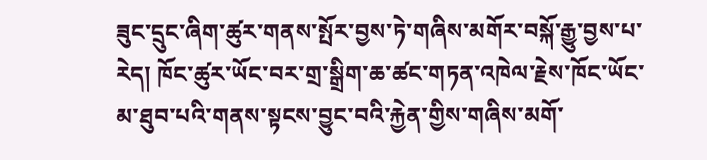ཟུང་དྲུང་ཞིག་ཚུར་གནས་སྤོར་བྱས་ཏེ་གཞིས་མགོར་བསྐོ་རྒྱུ་བྱས་པ་རེད། ཁོང་ཚུར་ཡོང་བར་གྲ་སྒྲིག་ཆ་ཚང་གཏན་འཁེལ་རྗེས་ཁོང་ཡོང་མ་ཐུབ་པའི་གནས་སྟངས་བྱུང་བའི་རྐྱེན་གྱིས་གཞིས་མགོ་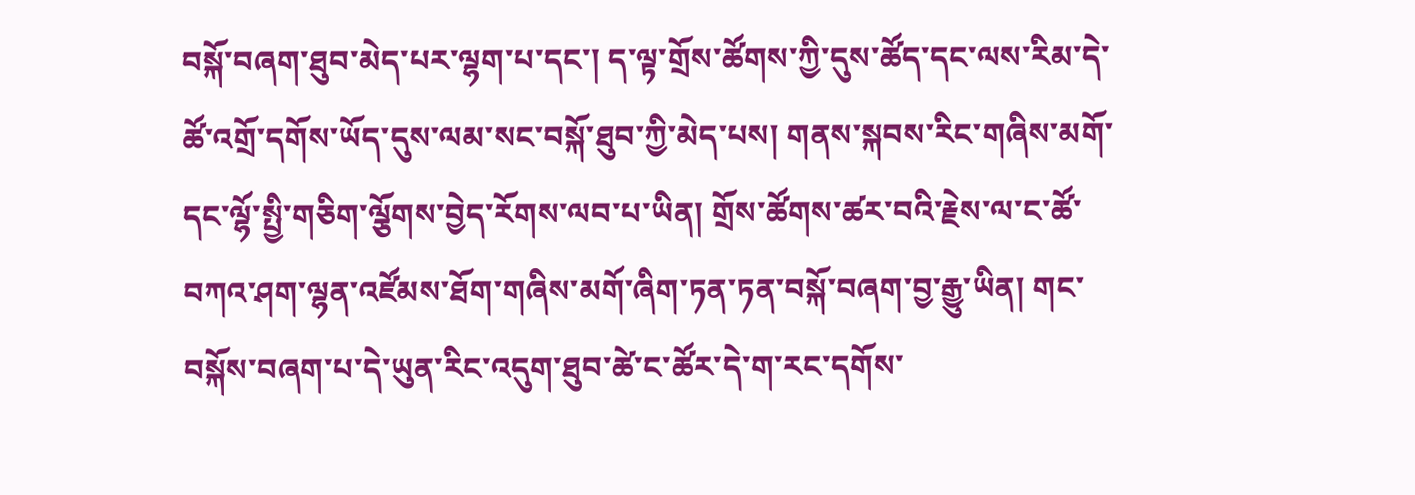བསྐོ་བཞག་ཐུབ་མེད་པར་ལྷག་པ་དང་། ད་ལྟ་གྲོས་ཚོགས་ཀྱི་དུས་ཚོད་དང་ལས་རིམ་དེ་ཚོ་འགྲོ་དགོས་ཡོད་དུས་ལམ་སང་བསྐོ་ཐུབ་ཀྱི་མེད་པས། གནས་སྐབས་རིང་གཞིས་མགོ་དང་ལྷོ་སྤྱི་གཅིག་ལྕོགས་བྱེད་རོགས་ལབ་པ་ཡིན། གྲོས་ཚོགས་ཚར་བའི་རྗེས་ལ་ང་ཚོ་བཀའ་ཤག་ལྷན་འཛོམས་ཐོག་གཞིས་མགོ་ཞིག་ཏན་ཏན་བསྐོ་བཞག་བྱ་རྒྱུ་ཡིན། གང་བསྐོས་བཞག་པ་དེ་ཡུན་རིང་འདུག་ཐུབ་ཚེ་ང་ཚོར་དེ་ག་རང་དགོས་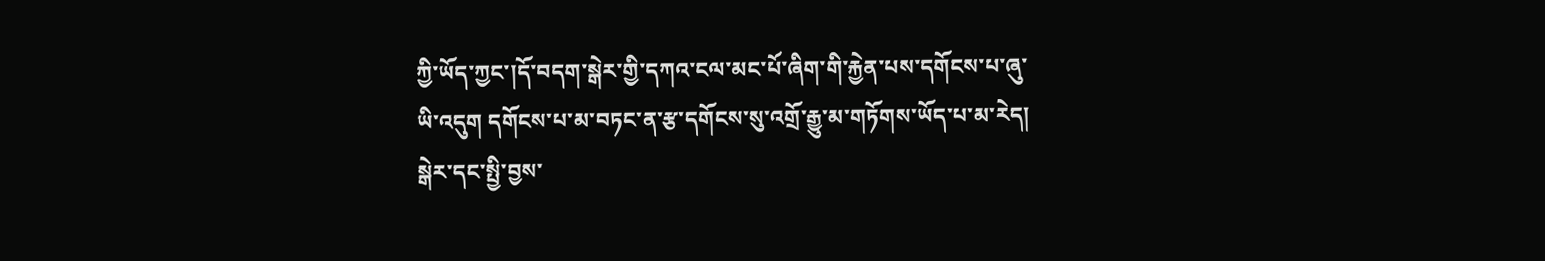ཀྱི་ཡོད་ཀྱང་།དོ་བདག་སྒེར་གྱི་དཀའ་ངལ་མང་པོ་ཞིག་གི་རྐྱེན་པས་དགོངས་པ་ཞུ་ཡི་འདུག དགོངས་པ་མ་བཏང་ན་རྩ་དགོངས་སུ་འགྲོ་རྒྱུ་མ་གཏོགས་ཡོད་པ་མ་རེད། སྒེར་དང་སྤྱི་བྱས་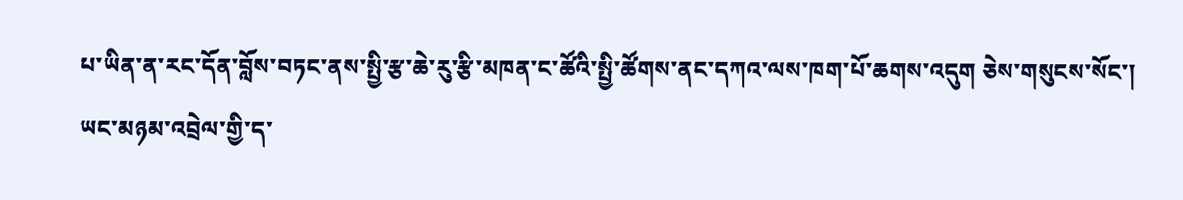པ་ཡིན་ན་རང་དོན་བློས་བཏང་ནས་སྤྱི་རྩ་ཆེ་རུ་རྩི་མཁན་ང་ཚོའི་སྤྱི་ཚོགས་ནང་དཀའ་ལས་ཁག་པོ་ཆགས་འདུག ཅེས་གསུངས་སོང་།
ཡང་མཉམ་འབྲེལ་གྱི་ད་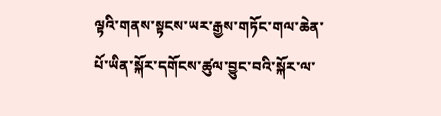ལྟའི་གནས་སྟངས་ཡར་རྒྱས་གཏོང་གལ་ཆེན་པོ་ཡིན་སྐོར་དགོངས་ཚུལ་བྱུང་བའི་སྐོར་ལ་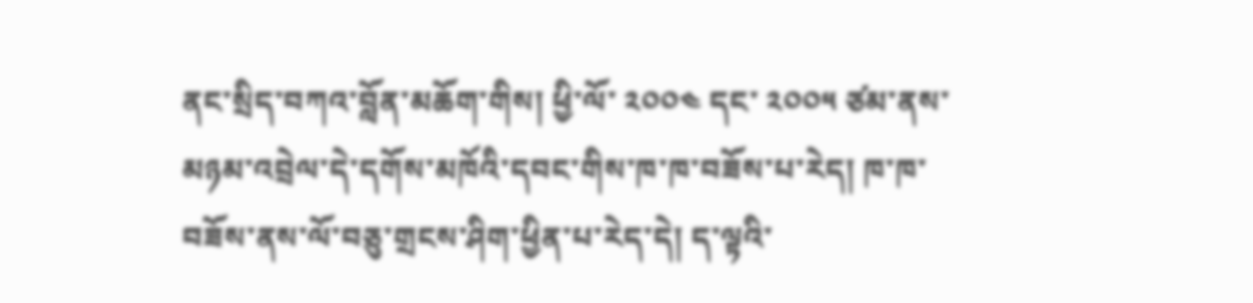ནང་སྲིད་བཀའ་བློན་མཆོག་གིས། ཕྱི་ལོ་ ༢༠༠༤ དང་ ༢༠༠༥ ཙམ་ནས་མཉམ་འབྲེལ་དེ་དགོས་མཁོའི་དབང་གིས་ཁ་ཁ་བཟོས་པ་རེད། ཁ་ཁ་བཟོས་ནས་ལོ་བཅུ་གྲངས་ཤིག་ཕྱིན་པ་རེད་དེ། ད་ལྟའི་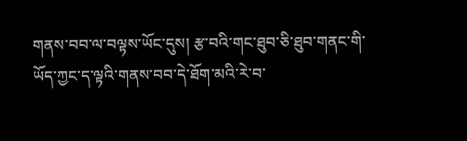གནས་བབ་ལ་བལྟས་ཡོང་དུས། རྩ་བའི་གང་ཐུབ་ཅི་ཐུབ་གནང་གི་ཡོད་ཀྱང་ད་ལྟའི་གནས་བབ་དེ་ཐོག་མའི་རེ་བ་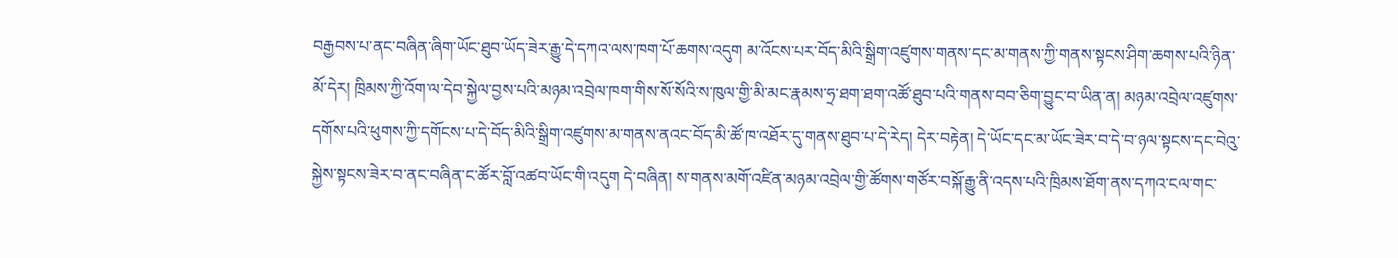བརྒྱབས་པ་ནང་བཞིན་ཞིག་ཡོང་ཐུབ་ཡོད་ཟེར་རྒྱུ་དེ་དཀའ་ལས་ཁག་པོ་ཆགས་འདུག མ་འོངས་པར་བོད་མིའི་སྒྲིག་འཛུགས་གནས་དང་མ་གནས་ཀྱི་གནས་སྟངས་ཤིག་ཆགས་པའི་ཉིན་མོ་དེར། ཁྲིམས་ཀྱི་འོག་ལ་དེབ་སྐྱེལ་བྱས་པའི་མཉམ་འབྲེལ་ཁག་གིས་སོ་སོའི་ས་ཁུལ་གྱི་མི་མང་རྣམས་ཧྲ་ཐག་ཐག་འཚོ་ཐུབ་པའི་གནས་བབ་ཅིག་བྱུང་བ་ཡིན་ན། མཉམ་འབྲེལ་འཛུགས་དགོས་པའི་ཕུགས་ཀྱི་དགོངས་པ་དེ་བོད་མིའི་སྒྲིག་འཛུགས་མ་གནས་ནའང་བོད་མི་ཚོ་ཁ་འཐོར་དུ་གནས་ཐུབ་པ་དེ་རེད། དེར་བརྟེན། དེ་ཡོང་དང་མ་ཡོང་ཟེར་བ་དེ་བ་ཉལ་སྟངས་དང་བེའུ་སྐྱེས་སྟངས་ཟེར་བ་ནང་བཞིན་ང་ཚོར་བློ་འཚབ་ཡོང་གི་འདུག དེ་བཞིན། ས་གནས་མགོ་འཛིན་མཉམ་འབྲེལ་གྱི་ཚོགས་གཙོར་བསྐོ་རྒྱུ་ནི་འདས་པའི་ཁྲིམས་ཐོག་ནས་དཀའ་ངལ་གང་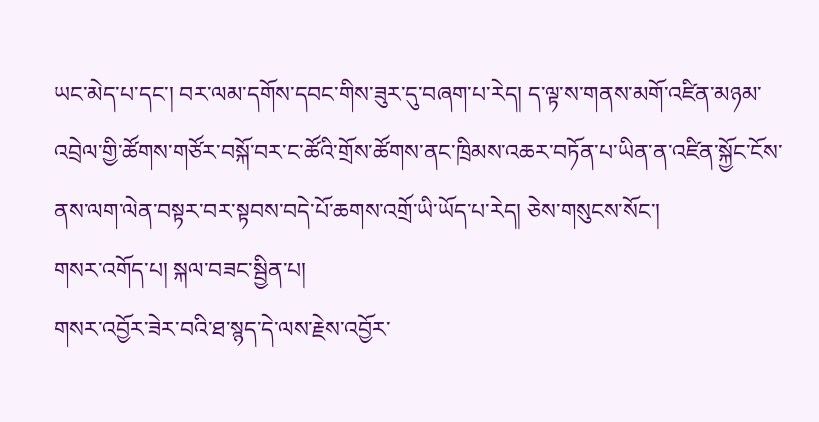ཡང་མེད་པ་དང་། བར་ལམ་དགོས་དབང་གིས་ཟུར་དུ་བཞག་པ་རེད། ད་ལྟ་ས་གནས་མགོ་འཛིན་མཉམ་འབྲེལ་གྱི་ཚོགས་གཙོར་བསྐོ་བར་ང་ཚོའི་གྲོས་ཚོགས་ནང་ཁྲིམས་འཆར་བཏོན་པ་ཡིན་ན་འཛིན་སྐྱོང་ངོས་ནས་ལག་ལེན་བསྟར་བར་སྟབས་བདེ་པོ་ཆགས་འགྲོ་ཡི་ཡོད་པ་རེད། ཅེས་གསུངས་སོང་།
གསར་འགོད་པ། སྐལ་བཟང་སྦྱིན་པ།
གསར་འབྱོར་ཟེར་བའི་ཐ་སྙད་དེ་ལས་རྗེས་འབྱོར་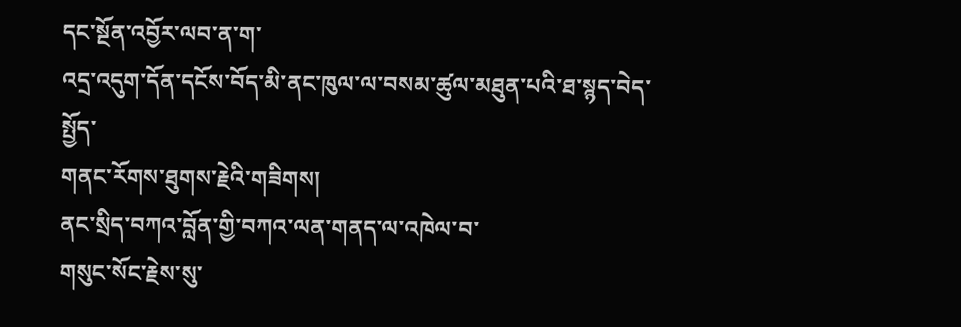དང་སྔོན་འབྱོར་ལབ་ན་ག་
འདྲ་འདུག་དོན་དངོས་བོད་མི་ནང་ཁུལ་ལ་བསམ་ཚུལ་མཐུན་པའི་ཐ་སྙད་བེད་སྤྱོད་
གནང་རོགས་ཐུགས་རྗེའི་གཟིགས།
ནང་སྲིད་བཀའ་བློན་གྱི་བཀའ་ལན་གནད་ལ་འཁེལ་བ་
གསུང་སོང་རྗེས་སུ་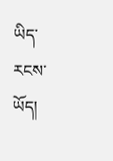ཡིད་རངས་ཡོད།